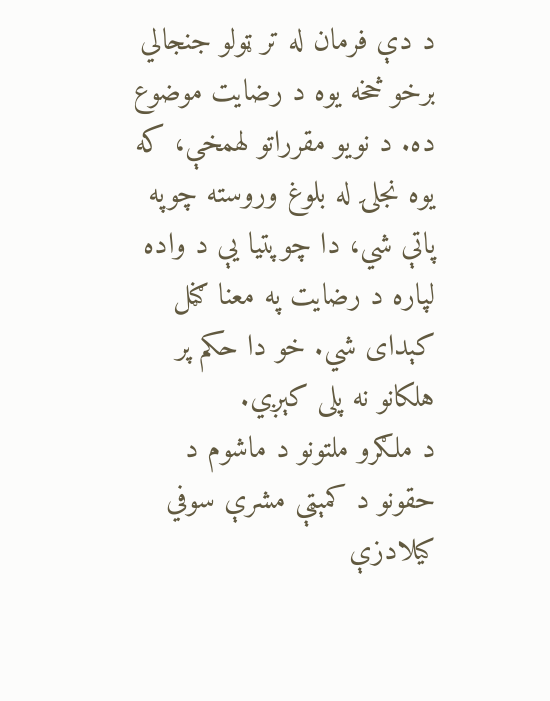د دې فرمان له تر ټولو جنجالي برخو څخه یوه د رضایت موضوع ده. د نویو مقرراتو لهمخې، که یوه نجلۍ له بلوغ وروسته چوپه پاتې شي، دا چوپتیا یې د واده لپاره د رضایت په معنا ګڼل کېدای شي. خو دا حکم پر هلکانو نه پلی کېږي.
د ملګرو ملتونو د ماشوم د حقونو د کمېټې مشرې سوفي کیلادزې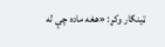ټینګار وکړ: «هغه ماده چې له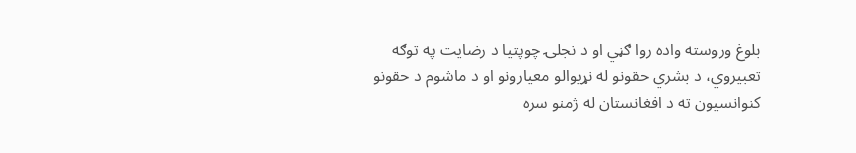بلوغ وروسته واده روا ګڼي او د نجلۍ چوپتیا د رضایت په توګه تعبیروي، د بشري حقونو له نړیوالو معیارونو او د ماشوم د حقونو کنوانسیون ته د افغانستان له ژمنو سره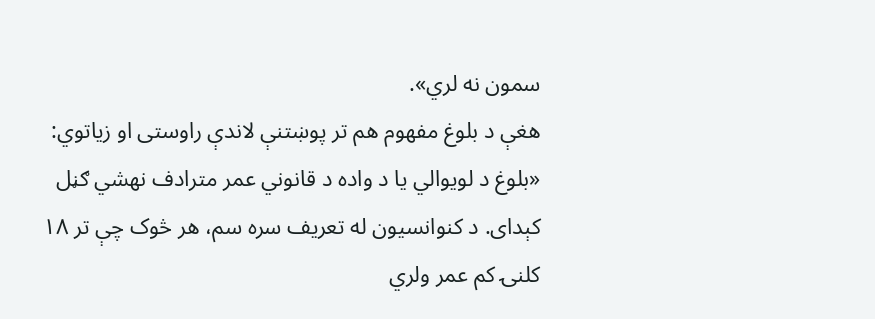سمون نه لري».
هغې د بلوغ مفهوم هم تر پوښتنې لاندې راوستی او زیاتوي: «بلوغ د لویوالي یا د واده د قانوني عمر مترادف نهشي ګڼل کېدای. د کنوانسیون له تعریف سره سم، هر څوک چې تر ۱۸ کلنۍ کم عمر ولري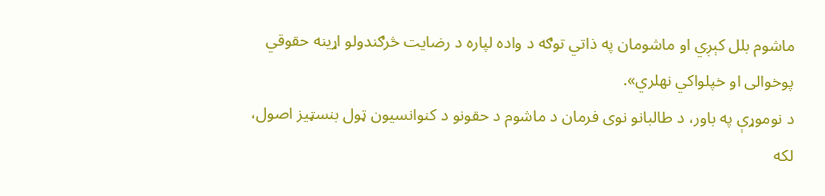ماشوم بلل کېږي او ماشومان په ذاتي توګه د واده لپاره د رضایت څرګندولو اړینه حقوقي پوخوالی او خپلواکي نهلري».
د نوموړې په باور، د طالبانو نوی فرمان د ماشوم د حقونو د کنوانسیون ټول بنسټیز اصول، لکه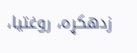زدهکړه، روغتیا،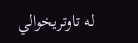له تاوتریخوالي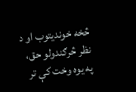څخه خوندیتوب او د نظر څرګندولو حق، په یوه وخت کې تر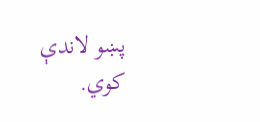پښو لاندې کوي.